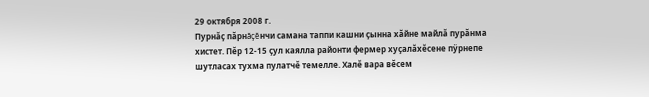29 октября 2008 г.
Пурнăç пăрнăçĕнчи самана таппи кашни çынна хăйне майлă пурăнма хистет. Пĕр 12-15 çул каялла районти фермер хуçалăхĕсене пÿрнепе шутласах тухма пулатчĕ темелле. Халĕ вара вĕсем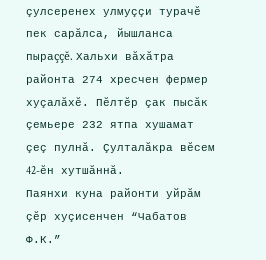çулсеренех улмуççи турачĕ пек сарăлса, йышланса пыраççĕ. Хальхи вăхăтра районта 274 хресчен фермер хуçалăхĕ. Пĕлтĕр çак пысăк çемьере 232 ятпа хушамат çеç пулнă. Çулталăкра вĕсем 42-ĕн хутшăннă.
Паянхи куна районти уйрăм çĕр хуçисенчен “Чабатов Ф.К.”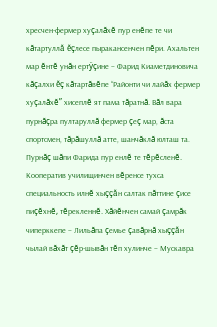хресчен-фермер хуçалăхĕ пур енĕпе те чи кăтартуллă ĕçлесе пыракансенчен пĕри. Ахальтен мар ĕнтĕ унăн ертÿçине – Фарид Киаметдиновича кăçалхи ĕç кăтартăвĕпе “Районти чи лайăх фермер хуçалăхĕ” хисеплĕ ят пама тăратнă. Вăл вара пурнăçра пултаруллă фермер çеç мар, ăста спортсмен, тăрăшуллă атте, шанчăклă юлташ та.
Пурнăç шăпи Фарида пур енлĕ те тĕрĕсленĕ. Кооператив училищинчен вĕренсе тухса специальность илнĕ хыççăн салтак пăттине çисе пиçĕхнĕ, тĕрекленнĕ. Хăйĕнчен самай çамрăк чиперккепе – Лильăпа çемье çавăрнă хыççăн чылай вăхăт çĕр-шывăн тĕп хулинче – Мускавра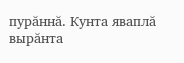пурăннă. Кунта яваплă вырăнта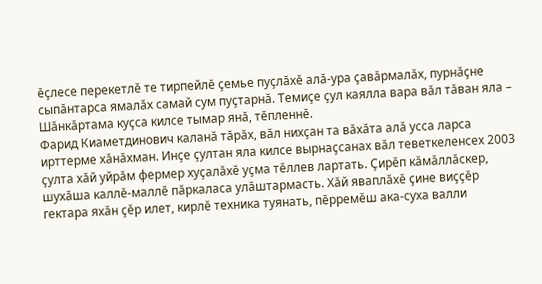ĕçлесе перекетлĕ те тирпейлĕ çемье пуçлăхĕ алă-ура çавăрмалăх, пурнăçне сыпăнтарса ямалăх самай сум пуçтарнă. Темиçе çул каялла вара вăл тăван яла – Шăнкăртама куçса килсе тымар янă, тĕпленнĕ.
Фарид Киаметдинович каланă тăрăх, вăл нихçан та вăхăта алă усса ларса ирттерме хăнăхман. Инçе çултан яла килсе вырнаçсанах вăл теветкеленсех 2003 çулта хăй уйрăм фермер хуçалăхĕ уçма тĕллев лартать. Çирĕп кăмăллăскер, шухăша каллĕ-маллĕ пăркаласа улăштармасть. Хăй яваплăхĕ çине виççĕр гектара яхăн çĕр илет, кирлĕ техника туянать, пĕрремĕш ака-суха валли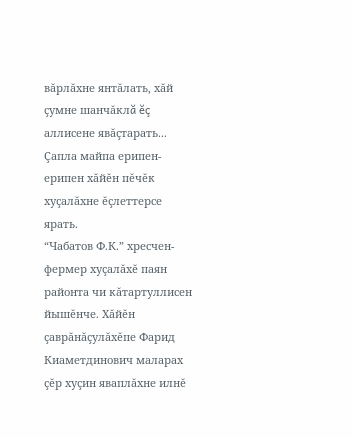вăрлăхне янтăлать, хăй çумне шанчăклă ĕç аллисене явăçтарать... Çапла майпа ерипен-ерипен хăйĕн пĕчĕк хуçалăхне ĕçлеттерсе ярать.
“Чабатов Ф.К.” хресчен-фермер хуçалăхĕ паян районта чи кăтартуллисен йышĕнче. Хăйĕн çаврăнăçулăхĕпе Фарид Киаметдинович маларах çĕр хуçин яваплăхне илнĕ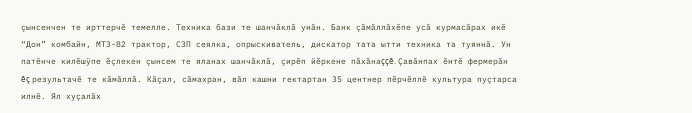çынсенчен те ирттерчĕ темелле. Техника бази те шанчăклă унăн. Банк çăмăллăхĕпе усă курмасăрах икĕ “Дон” комбайн, МТЗ-82 трактор, СЗП сеялка, опрыскиватель, дискатор тата ытти техника та туяннă. Ун патĕнче килĕшÿпе ĕçлекен çынсем те яланах шанчăклă, çирĕп йĕркене пăхăнаççĕ. Çавăнпах ĕнтĕ фермерăн ĕç результачĕ те кăмăллă. Кăçал, сăмахран, вăл кашни гектартан 35 центнер пĕрчĕллĕ культура пуçтарса илнĕ. Ял хуçалăх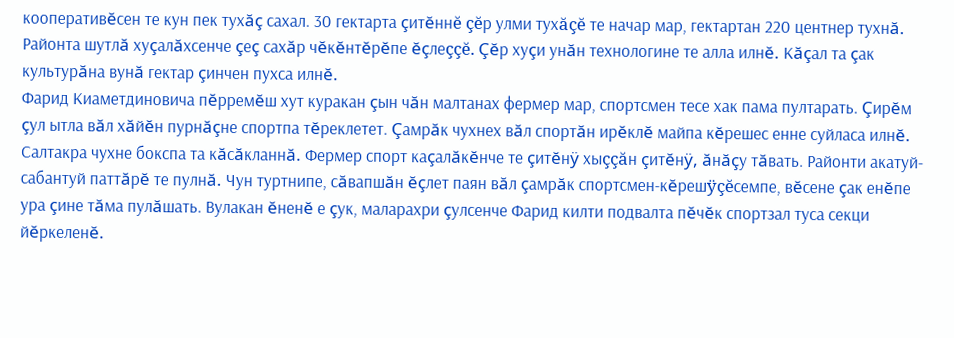кооперативĕсен те кун пек тухăç сахал. 30 гектарта çитĕннĕ çĕр улми тухăçĕ те начар мар, гектартан 220 центнер тухнă. Районта шутлă хуçалăхсенче çеç сахăр чĕкĕнтĕрĕпе ĕçлеççĕ. Çĕр хуçи унăн технологине те алла илнĕ. Кăçал та çак культурăна вунă гектар çинчен пухса илнĕ.
Фарид Киаметдиновича пĕрремĕш хут куракан çын чăн малтанах фермер мар, спортсмен тесе хак пама пултарать. Çирĕм çул ытла вăл хăйĕн пурнăçне спортпа тĕреклетет. Çамрăк чухнех вăл спортăн ирĕклĕ майпа кĕрешес енне суйласа илнĕ. Салтакра чухне бокспа та кăсăкланнă. Фермер спорт каçалăкĕнче те çитĕнÿ хыççăн çитĕнÿ, ăнăçу тăвать. Районти акатуй-сабантуй паттăрĕ те пулнă. Чун туртнипе, сăвапшăн ĕçлет паян вăл çамрăк спортсмен-кĕрешÿçĕсемпе, вĕсене çак енĕпе ура çине тăма пулăшать. Вулакан ĕненĕ е çук, маларахри çулсенче Фарид килти подвалта пĕчĕк спортзал туса секци йĕркеленĕ.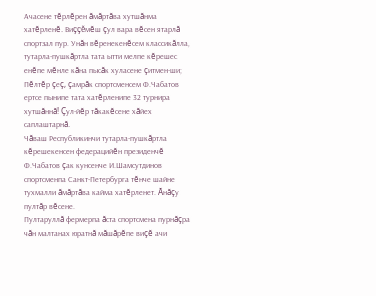Ачасене тĕрлĕрен ăмăртăва хутшăнма хатĕрленĕ. Виççĕмĕш çул вара вĕсен ятарлă спортзал пур. Унăн вĕренекенĕсем классикăлла, тутарла-пушкăртла тата ытти мелпе кĕрешес енĕпе мĕнле кăна пысăк хуласене çитмен-ши; Пĕлтĕр çеç, çамрăк спортсменсем Ф.Чабатов ертсе пынипе тата хатĕрленипе 32 турнира хутшăннă! Çул-йĕр тăкакĕсене хăйех саплаштарнă.
Чăваш Республикинчи тутарла-пушкăртла кĕрешекенсен федерацийĕн президенчĕ Ф.Чабатов çак кунсенче И.Шамсутдинов спортсменпа Санкт-Петербурга тĕнче шайне тухмалли ăмăртăва кайма хатĕрленет. Ăнăçу пултăр вĕсене.
Пултаруллă фермерпа ăста спортсмена пурнăçра чăн малтанах юратнă мăшăрĕпе виçĕ ачи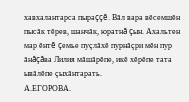хавхалантарса пыраççĕ. Вăл вара вĕсемшĕн пысăк тĕрев, шанчăк, юратнă çын. Ахальтен мар ĕнтĕ çемье пуçлăхĕ пурнăçри мĕн пур ăнăçăва Лилия мăшăрĕпе, икĕ хĕрĕпе тата ывăлĕпе çыхăнтарать.
А.ЕГОРОВА.